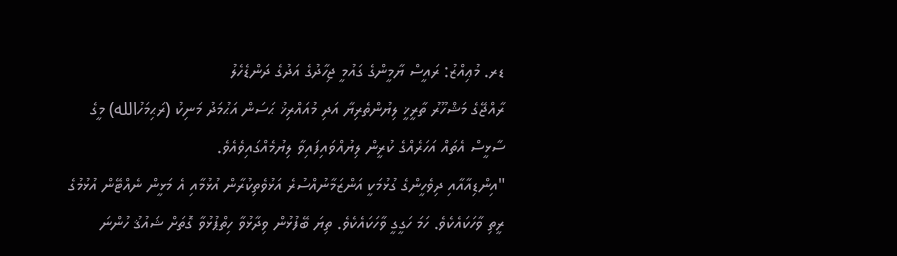ޑރ. މުޢިއްޒު: ރައީސް ޔާމީންގެ ގައުމީ ޖިހާދުގެ އަދުގެ ދަންޑެހެލު
ރާއްޖޭގެ މަޝްހޫރު ތާރީޚީ ލިޔުންތެރިޔާ އަދި މުއައްރިޚު ޙަސަން އަޙުމަދު މަނިކު (ރަޙިމަހުالله) މީގެ ސާޅީސް އެތައް އަހަރެއްގެ ކުރީން ލިޔުއްވައިފައިވާ ލިޔުމެއްގައިވެއެވެ.
"އިންޑިއާއާއި ދިވެހީންގެ ގުޅުމަކީ އަންޒަމާނުއްސުރެ އަޅުވެތިކުރާން އުޅުމާއި އެ މަޅީން ނެއްޓޭން އުޅުމުގެ ރީތި ވާހަކައެކެވެ. ހަމަ ހަގީގީ ވާހަކައެކެވެ. ތިޔަ ބޭފުޅުން ވިދާޅުވާ ހިތްޕުޅުވާ ގޮތަށް ޝައުޤު ހުންނަ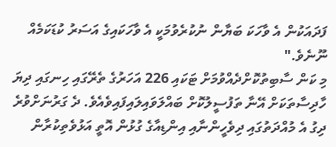ފަދައަކުން އެ ވާހަކަ ބަޔާން ނުކުރެވުމަކީ އެ ވާހަކައިގެ އަސަރު ކުޑަކަމެއް ނޫނެވެ."
މި ކަން ސާބިތުކޮށްދެއްވުމަށް ޓަކައި 226 އަހަރުގެ ތެރޭގައި ހިނގައި ދިޔަ ހާދިސާތަކަށް އޭނާ ތަފުސީލުކޮށް ބައްލަވައިލައިފައިވެއެވެ. ދެ ގަރުނަށްވުރެ ދިގު އެ މުއްދަތުގައި ދިވެހީންނާއި އިންޑިއާގެ ގުޅުން އޮތީ އަޅުވެތިކުރާން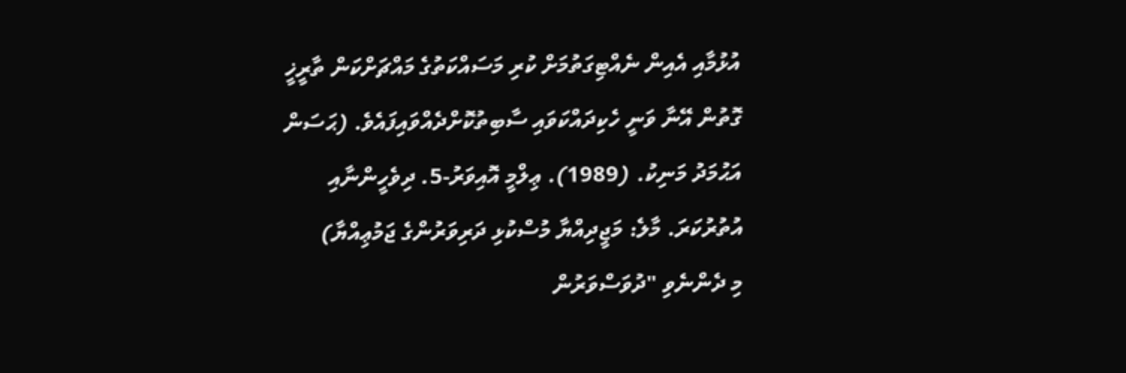އުޅުމާއި އެއިން ނެއްޓިގަތުމަށް ކުރި މަސައްކަތުގެ މައްޗަށްކަން ތާރީޚީ ގޮތުން އޭނާ ވަނީ ހެކިދައްކަވައި ސާބިތުކޮށްދެއްވައިފައެވެ. (ޙަސަން އަޙުމަދު މަނިކު. (1989). ޢިލްމީ އޮއިވަރު-5. ދިވެހީންނާއި އުތުރުކަރަ. މާލެ: މަޖީދިއްޔާ މުސްކުޅި ދަރިވަރުންގެ ޖަމުޢިއްޔާ)
މި ދެންނެވި "ދުވަސްވަރުން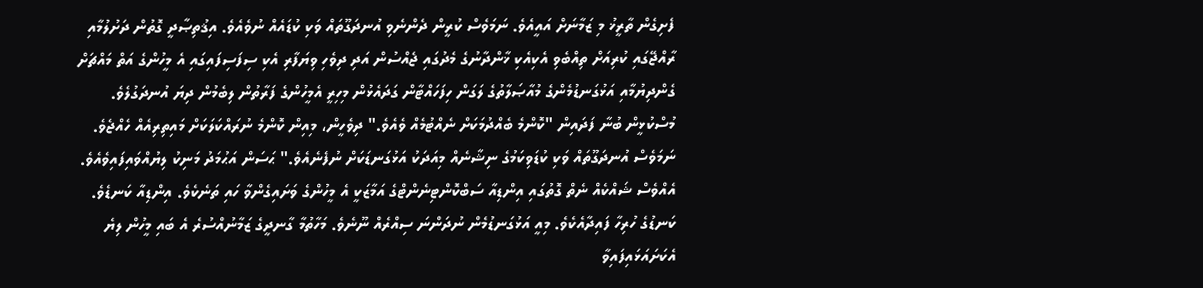ފެށިގެން ތާރީޚު މި ޒަމާނަށް އައީއެވެ. ނަމަވެސް ކުރީން ދެންނެވި އުނދަގޫތައް ވަކި ކުޑައެއް ނުވެއެވެ. އިޤުތިޞާދީ ގޮތުން ދަށުލުމާއި ރާއްޖޭގައި ކުރިއަށް ތިއްބެވި އެކިއެކި ޚާންދާނުގެ މެދުގައި ޖެއްސުން އަދި ދިވެހި ވިޔަފާރި އެކި ސިފަސިފައިގައި އެ މީހުންގެ އަތް މައްޗަށް ގެންދިޔުމާއި އަޅުގަނޑުމެންގެ މުއާޞަލާތުގެ ލަގަން ހިފަހައްޓާން ގަދައެޅުން މިހިރީ އެމީހުންގެ ފަރާތުން ލިބެމުން ދިޔަ އުނދަގުލެވެ. މުސްކުޅީން ބުނާ ފަދައިން "ކޮންމެ ބެއްދުމަކަށް ނެއްޓުމެއް ވެއެވެ." ދިވެހީން، މިއިން ކޮންމެ ނުރައްކަލަކަށް މައިތިރިއެއް ހެއްޖެވެ. ނަމަވެސް އުނދަގޫތައް ވަކި ކުޑަވިކަމުގެ ނިޝާނެއް މިއަދަކު އަޅުގަނޑަކަށް ނުފެނެއެވެ." ޙަސަން އަޙުމަދު މަނިކު ލިޔުއްވައިފައިވެއެވެ.
އެއްވެސް ޝައްކެއް ނެތް ގޮތުގައި އިންޑިއާ ސަބްކޮންޓިނެންޓްގެ އަމާޒަކީ އެ މީހުންގެ ވަށައިގެންވާ ހައި ތަނެކެވެ. އިންޑިއާ ކަނޑެވެ. ކަނޑުގެ ހުރިހާ ފައިދާއެކެވެ. މިއީ އަޅުގަނޑުމެން ނުދަންނަ ސިއްރެއް ނޫނެވެ. މަހާތުމާ ގާނދީގެ ޒަމާނުއްސުރެ އެ ބައި މީހުން ލިޔެ އެކަށައަޅައިފައިވާ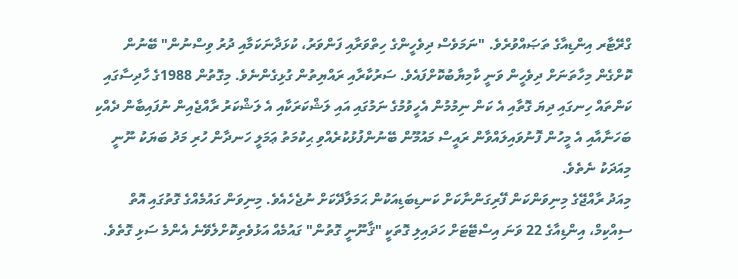ގްރޭޓާރ އިންޑިއާގެ ތަޞައްވުރެވެ. "ނަމަވެސް ދިވެހީންގެ ހިތްވަރާއި ފަންވަރު، ކުޅަދާނަކަމާއި ދުރު ވިސްނުން" ބޭނުން ކޮށްގެން މިހާތަނަށް ދިވެހީން ވަނީ ކާމިޔާބުކޮށްފައެވެ. ސަރުކާރާއި ރައްޔިތުން ގުޅިގެންނެވެ. މިގޮތުން 1988ގެ ހާދިސާގައި ކަންތައް ހިނގައި ދިޔަ ގޮތާއި އެ ކަން ނިމުމުން އެހީވުމުގެ ނަމުގައި އައި ލަޝްކަރަކާއި އެ ލަޝްކަރު ރާއްޖެއިން ނުފައިބާން ދެއްކި ބަހަނާއާއި އެ މީހުން ފޮނުވައިލައްވާން ރައީސް މައުމޫން ބޭނުންފުޅުކުރެއްވި ޙިކުމަތު ޢަމަލީ ހަނދާން ހުރި މަދު ބަޔަކު ނޫނީ މިއަދަކު ނެތެވެ.
މިއަދު ރާއްޖޭގެ މިނިވަންކަން ފޭރިގަންނާކަށް ކަނޑިބަޑިއަކުން ޙަމަލާދޭކަށް ނުޖެހެއެވެ. މިނިވަން ގައުމެއްގެ ގޮތުގައި އޮތް ސިއްކިމް، އިންޑިއާގެ 22 ވަނަ އިސްޓޭޓަށް ހަދައިލި ގޮތަކީ "ޤާނޫނީ ގޮތުން" ގައުމެއް އަޅުވެތިކޮށްލެވޭނެ އެންމެ ސަޅި ގޮތެވެ.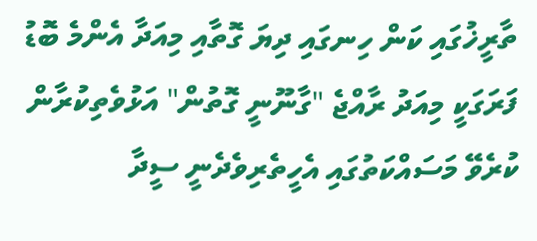ތާރީޚުގައި ކަން ހިނގައި ދިޔަ ގޮތާއި މިއަދާ އެންމެ ބޮޑު ފަރަގަކީ މިއަދު ރާއްޖެ "ގާނޫނީ ގޮތުން" އަޅުވެތިކުރާން ކުރެވޭ މަސައްކަތުގައި އެހީތެރިވެދެނީ ސީދާ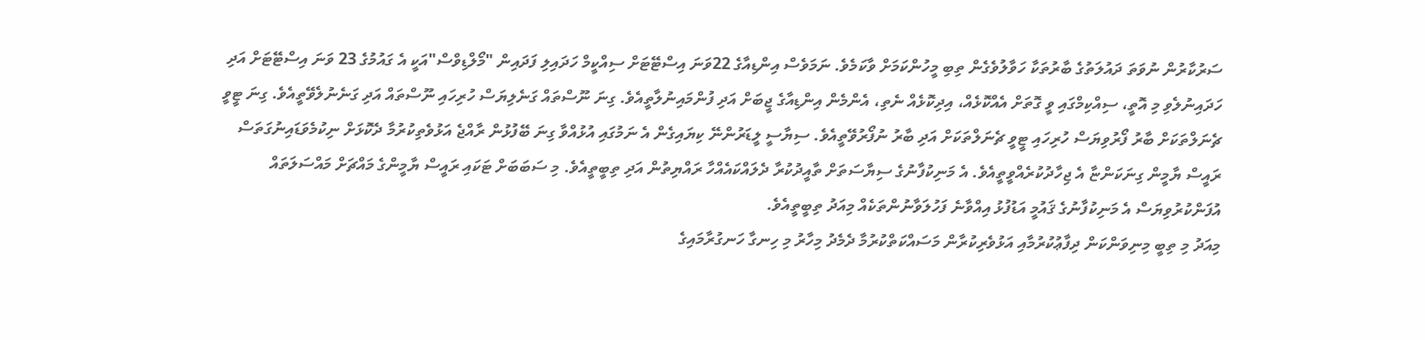ސަރުކާރުން ނުވަތަ ދައުލަތުގެ ބާރުތަކާ ހަވާލުވެގެން ތިބި މީހުންކަމަށް ވާކަމެވެ. ނަމަވެސް އިންޑިއާގެ 22ވަނަ އިސްޓޭޓަށް ސިއްކީމް ހަދައިލި ފަދައިން "މޯލްޑިވްސް"އަކީ އެ ގައުމުގެ 23 ވަނަ އިސްޓޭޓަށް އަދި ހަދައިނުލެވި މި އޮތީ، ސިއްކިމްގައި ވީ ގޮތަށް އެއްކޮޅެއް، އިދިކޮޅެއް ނެތި، އެންމެން އިންޑިއާގެ ޖީބަށް އަދި ފުންމައިނުލާތީއެވެ. ގިނަ ނޫސްތައް ގަނެލިޔަސް ހުރިހައި ނޫސްތައް އަދި ގަނެނުލެވޭތީއެވެ. ގިނަ ޓީވީ ޗެނަލްތަކަށް ބާރު ފޯރުވިޔަސް ހުރިހައި ޓީވީ ޗެނަލްތަކަށް އަދި ބާރު ނުފޯރުވޭތީއެވެ. ސިޔާސީ ލީޑަރުންނޭ ކިޔައިގެން އެ ނަމުގައި އުޅުއްވާ ގިނަ ބޭފުޅުން ރާއްޖެ އަޅުވެތިކުރުމާ ދެކޮޅަށް ނިކުމެވަޑައިނުގަތަސް ރައީސް ޔާމީން ގިނަކަންޏާ އެ ޖިހާދުކުރެއްވީތީއެވެ. އެ މަނިކުފާނުގެ ސިޔާސަތަށް ތާއީދުކުރާ ދެލައްކައެއްހާ ރައްޔިތުން އަދި ތިބީތީއެވެ. މި ސަބަބަށް ޓަކައި ރައީސް ޔާމީންގެ މައްޗަށް މައްސަލަތައް އުފަންކުރުވިޔަސް އެ މަނިކުފާނުގެ ޤައުމީ އަޑުފުޅު އިއްވާނެ ފަހުލަވާނުންތަކެއް މިއަދު ތިބީތީއެވެ.
މިއަދު މި ތިބީ މިނިވަންކަން ދިފާޢުކުރުމާއި އަޅުވެރިކުރާން މަސައްކަތްކުރުމާ ދެމެދު މިހާރު މި ހިނގާ ހަނގުރާމައިގެ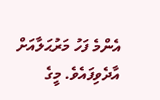އެންމެ ފަހު މަރުޙަލާއަށް އާދެވިފައެވެ. މީގެ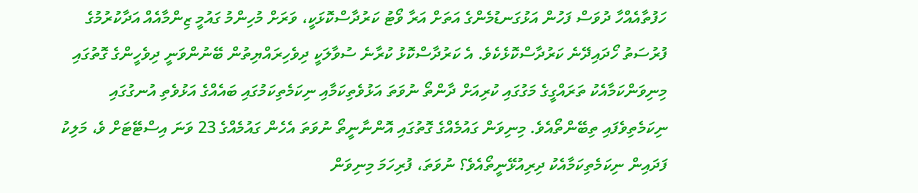ހަފުތާއެއްހާ ދުވަސް ފަހުން އަޅުގަނޑުމެންގެ އަތަށް އަރާ ވޯޓު ކަރުދާސްކޮޅަކީ، ވަރަށް މުހިންމު ގައުމީ ޒިންމާއެއް އަދާކުރުމުގެ ފުރުސަތު ހޯދައިދޭނެ ކަރުދާސްކޮޅެކެވެ. އެ ކަރުދާސްކޮޅު ކުރާނެ ސުވާލަކީ ދިވެހިރައްޔިތުން ބޭނުންވަނީ ދިވެހީންގެ ގޮތުގައި މިނިވަންކަމާއެކު ތަރައްގީގެ މަގުގައި ކުރިއަށް ދާންތޯ ނުވަތަ އަޅުވެތިކަމާއި ނިކަމެތިކަމުގައި ބައެއްގެ އަޅުވެތި އުނގުގައި ނިކަމެތިވެފައި ތިބޭންތޯއެވެ. މިނިވަން ގައުމެއްގެ ގޮތުގައި އޮންނާނީތޯ ނުވަތަ އެހެން ގައުމެއްގެ 23 ވަނަ އިސްޓޭޓަށް ވެ، މަލިކު ފަދައިން ނިކަމެތިކަމާއެކު ދިރިއުޅޭނީތޯއެވެ؟ ނުވަތަ، ފުރިހަމަ މިނިވަން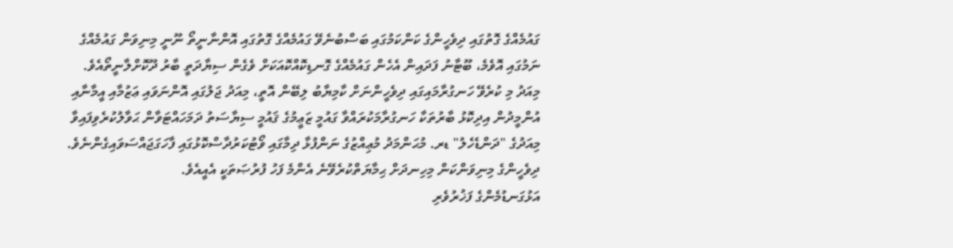ގައުމެއްގެ ގޮތުގައި ދިވެހީންގެ ކަންކަމުގައި ބަސްބުނެވޭ ގައުމެއްގެ ގޮތުގައި އޮންނާނީތޯ ނޫނީ މިނިވަން ގައުމެއްގެ ނަމުގައި އޮވެމެ، ބޫޓާނު ފަދައިން އެހެން ގައުމެއްގެ ގޮނޑިކޮއްކޮއަކަށް ވެގެން ސިޔާދަތީ ބާރު ދޫކޮށްލާނީތޯއެވެ.
މިއަދު މި ކުރެވޭ ހަނގުރާމައިގައި ދިވެހީންނަށް ކާމިޔާބު ލިބޭން އޮތީ، މިއަދު ޖަލުގައި އޮންނަވައި ޢަޒުމާއި އީމާނާއި އުންމީދުން އިދިކޮޅު ބާރުތަކާ ހަނގުރާމަކުރައްވާ ގައުމީ ޒަޢީމުގެ ޤައުމީ ސިޔާސަތު ދަމަހައްޓަވާން ޙަވާލުކުރެވިފައިވާ މިއަދުގެ "ދަންޑެހެލު" ޑރ. މުޙަންމަދު މުޢިއްޒުގެ ނަންފުޅާ ދިމާގައި ވޯޓުކަރުދާސްކޮޅުގައި ފާހަގަޖައްސަވައިގެންނެވެ. ދިވެހީންގެ މިނިވަންކަން މިހިނދަށް ޙިމާޔަތްކުރެވޭނެ އެންމެ ފަހު ފުރުޞަތަކީ އެއީއެވެ.
އަޅުގަނޑުމެންގެ ފަޚުރުވެރި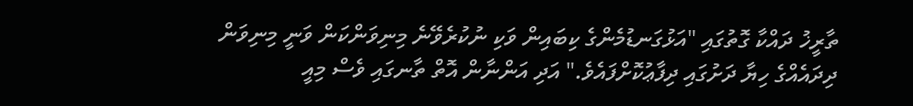ތާރީޚު ދައްކާ ގޮތުގައި "އަޅުގަނޑުމެންގެ ކިބައިން ވަކި ނުކުރެވޭނެ މިނިވަންކަން ވަނީ މިނިވަން ދިދައެއްގެ ހިޔާ ދަށުގައި ދިފާޢުކޮށްފައެވެ." އަދި އަންނާން އޮތް ތާނގައި ވެސް މިއީ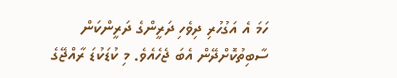ހަމަ އެ އަގުހުރި ދިވެހި ދަރީންގެ ދަރީންކަން ސާބިތުކޮށްދޭން އެބަ ޖެހެއެވެ. މި ކުޑަކުޑަ ރާއްޖޭގެ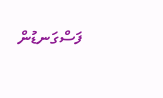ފަސްގަނޑުން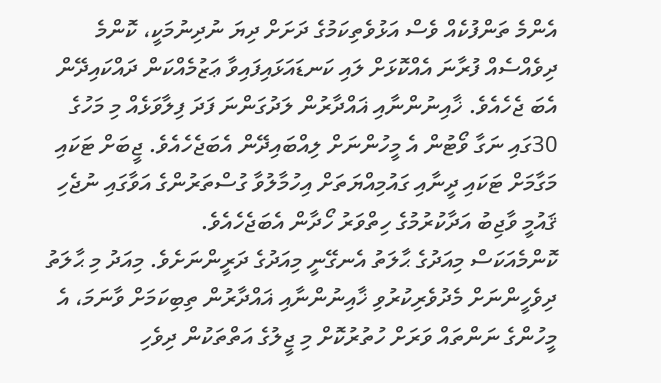އެންމެ ތަންފުކެއް ވެސް އަޅުވެތިކަމުގެ ދަށަށް ދިޔަ ނުދިނުމަކީ، ކޮންމެ ދިވެއްސެއް ފުރާނަ އެއްކޮޅަށް ލައި ކަނޑައަޅައިފައިވާ ޢަޒުމެއްކަން ދައްކައިދޭން އެބަ ޖެހެއެވެ. ޚާއިނުންނާއި ޣައްދާރުން ލަދުގަންނަ ފަދަ ފިލާވަޅެއް މި މަހުގެ 30ގައި ނަގާ ވޯޓުން އެ މީހުންނަށް ލިއްބައިދޭން އެބަޖެހެއެވެ. ޖީބަށް ޓަކައި މަގާމަށް ޓަކައި ދީނާއި ގައުމިއްޔަތަށް އިހުމާލުވާ ގުސްތަރުންގެ އަވާގައި ނުޖެހި ޤައުމީ ވާޖިބު އަދާކުރުމުގެ ހިތްވަރު ހޯދާން އެބަޖެހެއެވެ.
ކޮންމެއަކަސް މިއަދުގެ ޙާލަތު އެނގޭނީ މިއަދުގެ ދަރީންނަށެވެ. މިއަދު މި ޙާލަތު ދިވެހީންނަށް މެދުވެރިކުރުވި ޚާއިނުންނާއި ޣައްދާރުން ތިބިކަމަށް ވާނަމަ، އެ މީހުންގެ ނަންތައް ވަރަށް ހުތުރުކޮށް މި ޖީލުގެ އަތްތަކުން ދިވެހި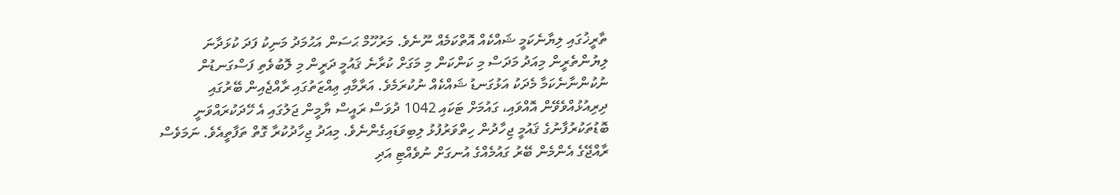ތާރީޚުގައި ލިޔާނެކަމީ ޝައްކެއް އޮތްކަމެއް ނޫނެވެ. މަރުހޫމް ޙަސަން އަޙުމަދު މަނިކު ފަދަ ކުޅަދާނަ ލިޔުންތެރީން މިއަދު މަދަސް މި ކަންކަން މި މަގަށް ކުރާނެ ޤައުމީ ދަރީން މި ލޮބުވެތި ފަސްގަނޑުން ނުކުންނާނެކަމާ މެދަކު އަޅުގަނޑު ޝައްކެއް ނުކުރަމެވެ. އަރާމާއި ޢިއްޒަތުގައި ރާއްޖެއިން ބޭރުގައި ދިރިއުޅުއްވެވޭން އޮއްވައި، ގައުމަށް ޓަކައި 1042 ދުވަސް ރައީސް ޔާމީން ޖަލުގައި އެ ހޭދަކުރައްވަނީ ބޮޑުތަކުރުފާނުގެ ޤައުމީ ޖިހާދުން ހިތްވަރުފުޅު ލިބިވަޑައިގެންނެވެ. މިއަދު ޖިހާދުކުރާ ގޮތް ތަފާތީއެވެ. ނަމަވެސް ރާއްޖޭގެ އެންމެން ބޭރު ގައުމެއްގެ އުނގަށް ނުވެއްޓި އަދި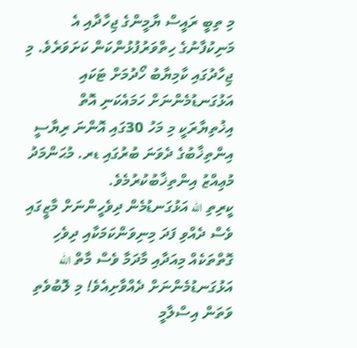މި ތިބީ ރައީސް ޔާމީންގެ ޖިހާދާއި އެ މަނިކުފާނުގެ ހިތްވަރުފުޅުންކަން ކަށަވަރެވެ. މި ޖިހާދުގައި ކާމިޔާބު ހޯދުމަށް ޓަކައި އަޅުގަނޑުމެންނަށް ހަމައެކަނި އޮތް އިޚުތިޔާރަކީ މި މަހު 30ގައި އޮންނަ ރިޔާސީ އިންތިޚާބުގެ ދެވަނަ ބުރުގައި ޑރ. މުޙަންމަދު މުޢިއްޒު އިންތިޚާބުކުރުމެވެ.
ކީރިތި الله އަޅުގަނޑުމެން ދިވެހީންނަށް މާޒީގައި ވެސް ދެއްވި ފަދަ މިނިވަންކަމަކާއި ދިވެހި ގޮތްތަކެއް މިއަދާއި މާދަމާ ވެސް މާތް الله އަޅުގަނޑުމެންނަށް ދެއްވާށިއެވެ! މި ލޮބުވެތި ވަތަން އިސްލާމީ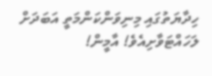ހިދާޔަތުގައި މިނިވަންކަންމަތީ އަބަދަށް ލަހައްޓަވާށިއެވެ! އާމީން!